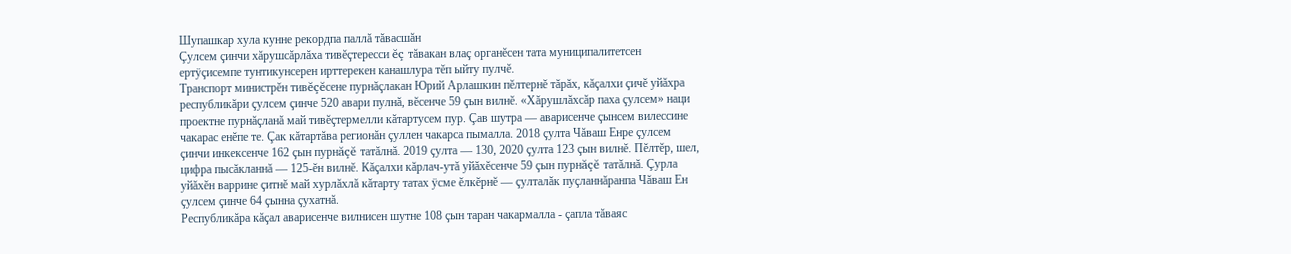Шупашкар хула кунне рекордпа паллă тăвасшăн
Çулсем çинчи хăрушсăрлăха тивĕçтересси ĕç тăвакан влаç органĕсен тата муниципалитетсен ертÿçисемпе тунтикунсерен ирттерекен канашлура тĕп ыйту пулчĕ.
Транспорт министрĕн тивĕçĕсене пурнăçлакан Юрий Арлашкин пĕлтернĕ тăрăх, кăçалхи çичĕ уйăхра республикăри çулсем çинче 520 авари пулнă, вĕсенче 59 çын вилнĕ. «Хăрушлăхсăр паха çулсем» наци проектне пурнăçланă май тивĕçтермелли кăтартусем пур. Çав шутра — аварисенче çынсем вилессине чакарас енĕпе те. Çак кăтартăва регионăн çуллен чакарса пымалла. 2018 çулта Чăваш Енре çулсем çинчи инкексенче 162 çын пурнăçĕ татăлнă. 2019 çулта — 130, 2020 çулта 123 çын вилнĕ. Пĕлтĕр, шел, цифра пысăкланнă — 125-ĕн вилнĕ. Кăçалхи кăрлач-утă уйăхĕсенче 59 çын пурнăçĕ татăлнă. Çурла уйăхĕн варрине çитнĕ май хурлăхлă кăтарту татах ÿсме ĕлкĕрнĕ — çулталăк пуçланнăранпа Чăваш Ен çулсем çинче 64 çынна çухатнă.
Республикăра кăçал аварисенче вилнисен шутне 108 çын таран чакармалла - çапла тăваяс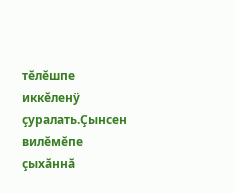тĕлĕшпе иккĕленÿ çуралать.Çынсен вилĕмĕпе çыхăннă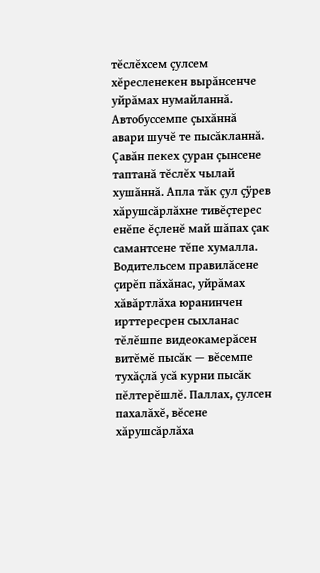тĕслĕхсем çулсем хĕресленекен вырăнсенче уйрăмах нумайланнă. Автобуссемпе çыхăннă авари шучĕ те пысăкланнă. Çавăн пекех çуран çынсене таптанă тĕслĕх чылай хушăннă. Апла тăк çул çÿрев хăрушсăрлăхне тивĕçтерес енĕпе ĕçленĕ май шăпах çак самантсене тĕпе хумалла. Водительсем правилăсене çирĕп пăхăнас, уйрăмах хăвăртлăха юранинчен ирттересрен сыхланас тĕлĕшпе видеокамерăсен витĕмĕ пысăк — вĕсемпе тухăçлă усă курни пысăк пĕлтерĕшлĕ. Паллах, çулсен пахалăхĕ, вĕсене хăрушсăрлăха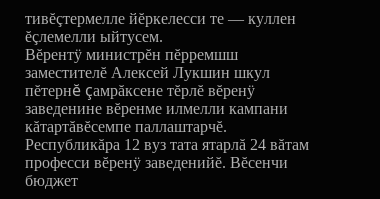тивĕçтермелле йĕркелесси те — куллен ĕçлемелли ыйтусем.
Вĕрентÿ министрĕн пĕрремшш заместителĕ Алексей Лукшин шкул пĕтернĕ çамрăксене тĕрлĕ вĕренÿ заведенине вĕренме илмелли кампани кăтартăвĕсемпе паллаштарчĕ. Республикăра 12 вуз тата ятарлă 24 вăтам професси вĕренÿ заведенийĕ. Вĕсенчи бюджет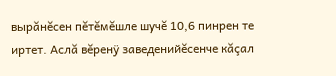вырăнĕсен пĕтĕмĕшле шучĕ 10,6 пинрен те иртет. Аслă вĕренÿ заведенийĕсенче кăçал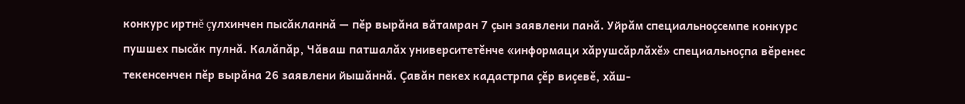конкурс иртнĕ çулхинчен пысăкланнă — пĕр вырăна вăтамран 7 çын заявлени панă. Уйрăм специальноçсемпе конкурс пушшех пысăк пулнă. Калăпăр, Чăваш патшалăх университетĕнче «информаци хăрушсăрлăхĕ» специальноçпа вĕренес текенсенчен пĕр вырăна 26 заявлени йышăннă. Çавăн пекех кадастрпа çĕр виçевĕ, хăш-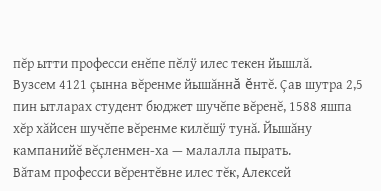пĕр ытти професси енĕпе пĕлÿ илес текен йышлă.
Вузсем 4121 çынна вĕренме йышăннă ĕнтĕ. Çав шутра 2,5 пин ытларах студент бюджет шучĕпе вĕренĕ, 1588 яшпа хĕр хăйсен шучĕпе вĕренме килĕшÿ тунă. Йышăну кампанийĕ вĕçленмен-ха — малалла пырать.
Вăтам професси вĕрентĕвне илес тĕк, Алексей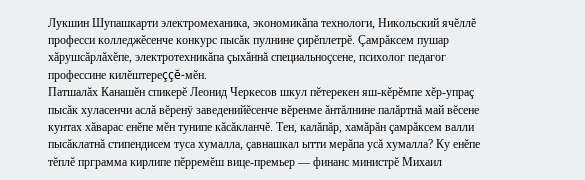Лукшин Шупашкарти электромеханика, экономикăпа технологи, Никольский ячĕллĕ професси колледжĕсенче конкурс пысăк пулнине çирĕплетрĕ. Çамрăксем пушар хăрушсăрлăхĕпе, электротехникăпа çыхăннă специальноçсене, психолог педагог профессине килĕштереççĕ-мĕн.
Патшалăх Канашĕн спикерĕ Леонид Черкесов шкул пĕтерекен яш-кĕрĕмпе хĕр-упраç пысăк хуласенчи аслă вĕренÿ заведенийĕсенче вĕренме ăнтăлнине палăртнă май вĕсене кунтах хăварас енĕпе мĕн тунипе кăсăкланчĕ. Тен, калăпăр, хамăрăн çамрăксем валли пысăклатнă стипендисем туса хумалла, çавнашкал ытти мерăпа усă хумалла? Ку енĕпе тĕплĕ прграмма кирлипе пĕрремĕш вице-премьер — финанс министрĕ Михаил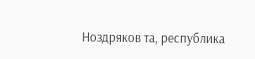Ноздряков та, республика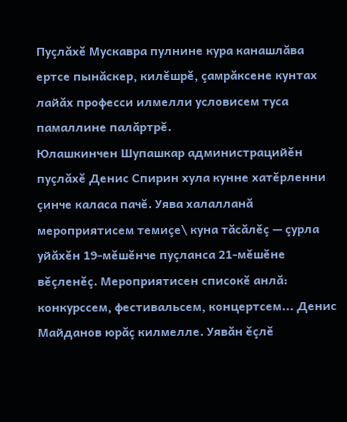Пуçлăхĕ Мускавра пулнине кура канашлăва ертсе пынăскер, килĕшрĕ, çамрăксене кунтах лайăх професси илмелли условисем туса памаллине палăртрĕ.
Юлашкинчен Шупашкар администрацийĕн пуçлăхĕ Денис Спирин хула кунне хатĕрленни çинче каласа пачĕ. Уява халалланă мероприятисем темиçе\ куна тăсăлĕç — çурла уйăхĕн 19-мĕшĕнче пуçланса 21-мĕшĕне вĕçленĕç. Мероприятисен списокĕ анлă: конкурссем, фестивальсем, концертсем... Денис Майданов юрăç килмелле. Уявăн ĕçлĕ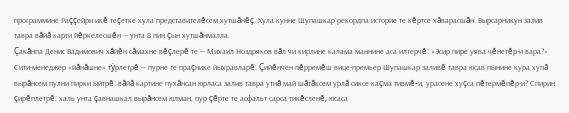программине Раççейри икĕ теçетке хула представителĕсем хутшăнĕç. Хула кунне Шупашкар рекордпа историе те кĕртсе хăварасшăн. Вырсарникун залив тавра вăйă карти йĕркелесшĕн — унта 8 пин çын хутшăнмалла.
Çакăнпа Денис Вадимович хăйĕн сăмахне вĕçлерĕ те — Михаил Ноздряков вăл чи кирлине калама маннине аса илтерчĕ: «Эсир пире уява чĕнетĕр-и вара?» Сити-менеджер «йăнăшне» тÿрлетрĕ — пурне те праçнике йыхравларĕ. Çийĕнчен пĕрремĕш вице-премьер Шупашкар заливĕ тавра юсав пынине кура хупă вырăнсем пулни пирки ыйтрĕ: вăйă картине пухăнсан юрласа залив тавра утнă май шăтăксем урлă сиксе каçма тивмĕ-и, урасене хуçса пĕтермĕпĕр-и? Спирин çирĕплетрĕ: халь унта çавнашкал вырăнсем юлман, пур çĕрте те асфальт сарса тикĕсленĕ, юсаса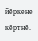йĕркене кĕртнĕ.